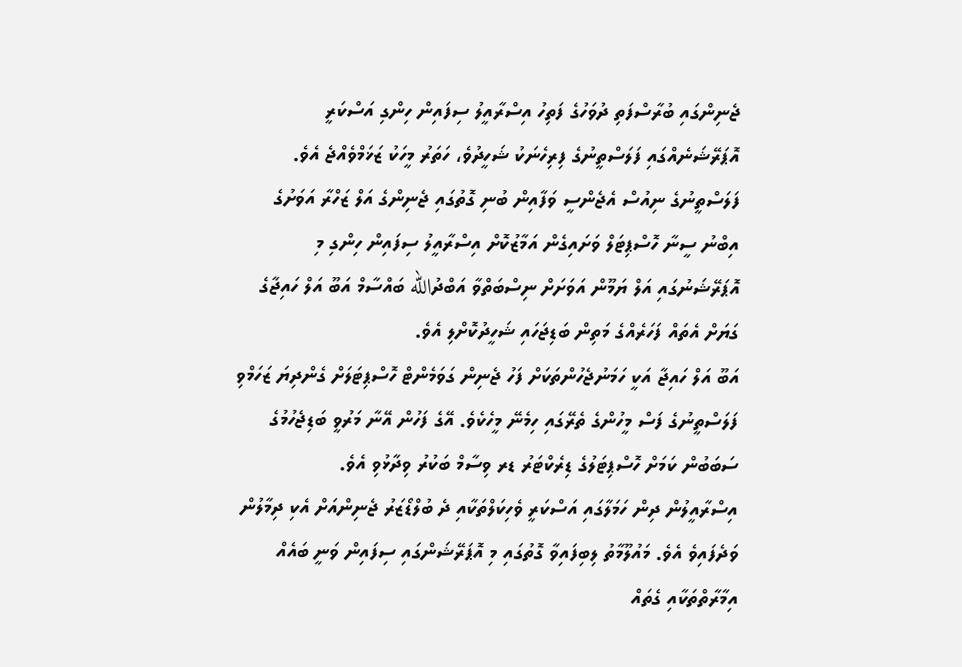ޖެނިންގައި ބުރާސްފަތި ދުވަހުގެ ފަތިހު އިސްރާއީލު ސިފައިން ހިންގި އަސްކަރީ އޮޕަރޭޝަނެއްގައި ފަލަސްތީނުގެ ފިރިހެނަކު ޝަހީދުވެ، ހަތަރު މީހަކު ޒަޚަމްވެއްޖެ އެވެ.
ފަލަސްތީނުގެ ނިއުސް އެޖެންސީ ވަފާއިން ބުނި ގޮތުގައި ޖެނިންގެ އަލް ޒަހްރާ އަވަށުގެ އިބްނު ސީނާ ހޮސްޕިޓަލް ވަށައިގެން އަމާޒުކޮށް އިސްރާއީލު ސިފައިން ހިންގި މި އޮޕަރޭޝަނުގައި އަލް ޔަމޫން އަވަށަށް ނިސްބަތްވާ އަބްދުالله ބައްސާމް އަބޫ އަލް ހައިޖާގެ ގަޔަށް އެތައް ފަހަރެއްގެ މަތިން ބަޑިޖަހައި ޝަހީދުކޮށްލި އެވެ.
އަބޫ އަލް ހައިޖާ އަކީ ހަމަނުޖެހުންތަކަށް ފަހު ޖެނިން ގަވަމެންޓް ހޮސްޕިޓަލަށް ގެންދިޔަ ޒަހަމްވި ފަލަސްތީނުގެ ފަސް މީހުންގެ ތެރޭގައި ހިމެނޭ މީހެކެވެ. އޭގެ ފަހުން އޭނާ މަރުވީ ބަޑިޖެހުމުގެ ސަބަބުން ކަމަށް ހޮސްޕިޓަލުގެ ޑިރެކްޓަރު ޑރ ވިސާމް ބަކުރު ވިދާޅުވި އެވެ.
އިސްރާއީލުން ދިން ހަމަލާގައި އަސްކަރީ ވެހިކަލްތަކާއި ދެ ބުލްޑޯޒަރު ޖެނިންއަށް އެކި ދިމާލުން ވަދެފައިވެ އެވެ. މައުލޫމާތު ލިބިފައިވާ ގޮތުގައި މި އޮޕަރޭޝަންގައި ސިފައިން ވަނީ ބައެއް އިމާރާތްތަކާއި ގެތައް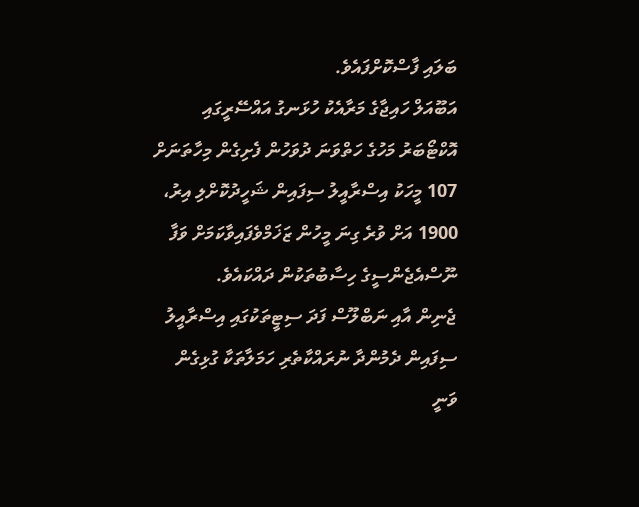ބަލައި ފާސްކޮށްފައެވެ.
އަބޫއަލް ހައިޖާގެ މަރާއެކު ހުޅަނގު އައްސޭރީގައި އޮކްޓޯބަރު މަހުގެ ހަތްވަނަ ދުވަހުން ފެށިގެން މިހާތަނަށް 107 މީހަކު އިސްރާއީލު ސިފައިން ޝަހީދުކޮށްލި އިރު، 1900 އަށް ވުރެ ގިނަ މީހުން ޒަޚަމްވެފައިވާކަމަށް ވަފާ ނޫސްއެޖެންސީގެ ހިސާބުތަކުން ދައްކައެވެ.
ޖެނިން އާއި ނަބްލޫސް ފަދަ ސިޓީތަކުގައި އިސްރާއީލު ސިފައިން ދެމުންދާ ނުރައްކާތެރި ހަމަލާތަކާ ގުޅިގެން ވަނީ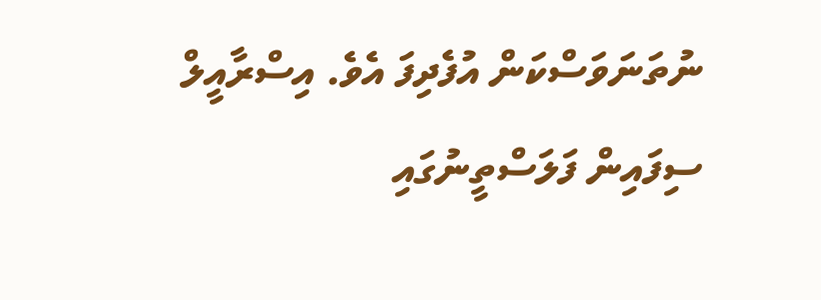ނުތަނަވަސްކަން އުފެދިފަ އެވެ. އިސްރާއީލް ސިފައިން ފަލަސްތީނުގައި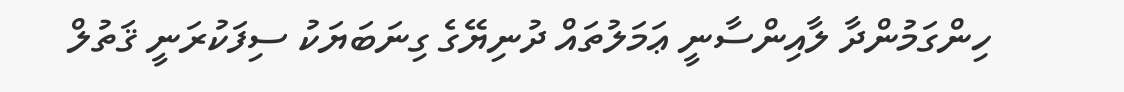ހިންގަމުންދާ ލާއިންސާނީ ޢަމަލުތައް ދުނިޔޭގެ ގިނަބަޔަކު ސިފަކުރަނީ ޤަތުލް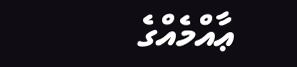ޢާއްމެއްގެ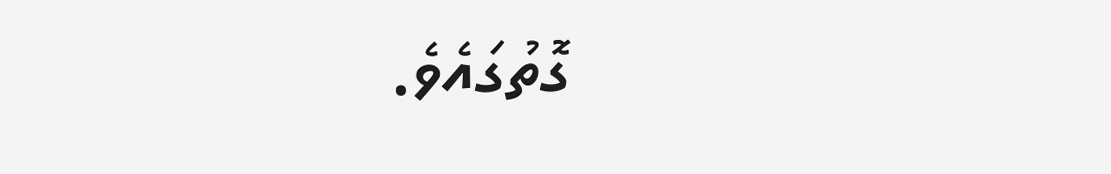ގޮތުގައެވެ.